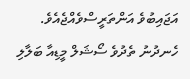އަޖައިބުވެ އަންތަރީސްވެއްޖެއެވެ. ހެނދުނު ތެދުވެ ސޯޝަލް މީޑިއާ ބަލާލި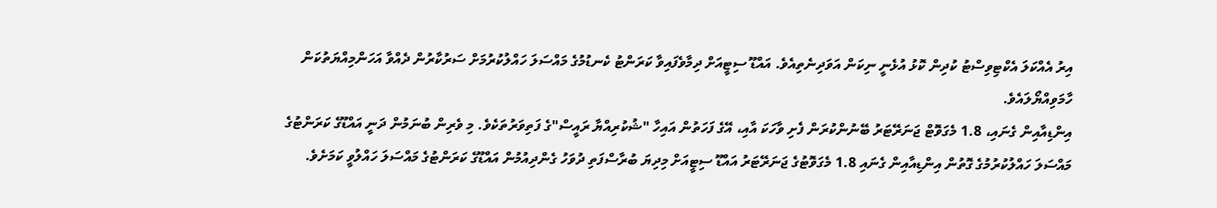އިރު އެއްކަލަ އެކްޓިވިސްޓު ކުދިން ކޮޅު އުޅެނީ ނިކަން އަވަދިނެތިއެވެ. އައްޑޫ ސިޓީއަށް ދިމާވެފައިވާ ކަރަންޓު ކެނޑުމުގެ މައްސަލަ ހައްލުކުރުމަށް ސަރުކާރުން ދެއްވާ އަހަންމިއްޔަތުކަން ހާމަވިއްޔޯލައެވެ.
އިންޑިއާއިން ގެނައި، 1.8 މެގަވޮޓް ޖަނަރޭޓަރު ބޭނުންކުރަން ފެށި ވާހަކަ އާއި، އޭގެ ފަހަތުން އައިހާ "ޝުކުރިއްޔާ ރައީސް"ގެ ފަތިވަރުތަކެވެ. މި ވެރިން ބުނަމުން ދަނީ އައްޑޫގެ ކަރަންޓުގެ މައްސަލަ ހައްލުކުރުމުގެ ގޮތުން އިންޑިއާއިން ގެނައި 1.8 މެގަވޮޓުގެ ޖަނަރޭޓަރު އައްޑޫ ސިޓީއަށް މިދިޔަ ބުރާސްފަތި ދުވަހު ގެންދިއުމުން އައްޑޫގެ ކަރަންޓުގެ މައްސަލަ ހައްލުވީ ކަމަށެވެ.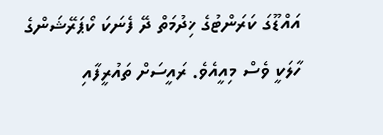އައްޑޫގަ ކަރަންޓުގެ ޚިދުމަތް ދޭ ފެނަކަ ކޯޕަރޭޝަންގެ ހާލަކީ ވެސް މިއީއެވެ. ރައީސަށް ތައުރީފާއި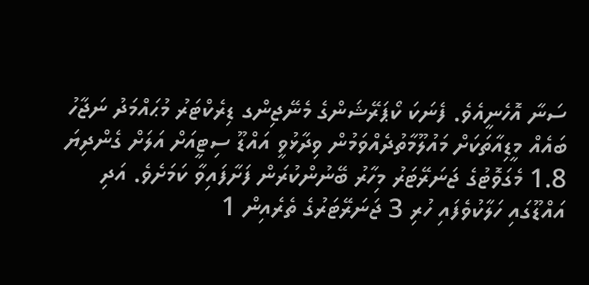ސަނާ އޮހެނީއެވެ. ފެނަކަ ކޯޕަރޭޝަންގެ މެނޭޖިންގ ޑިރެކްޓަރު މުޙައްމަދު ނަޖާހު ބައެއް މީޑިއާތަކަށް މައުލޫމާތުދެއްވަމުން ވިދާޅުވީ އައްޑޫ ސިޓީއަށް އަލަށް ގެންދިޔަ 1.8 މެގަވޮޓުގެ ޖަނަރޭޓަރު މިހާރު ބޭނުންކުރަން ފަށާފައިވާ ކަމަށެވެ. އަދި އައްޑޫގައި ހަލާކުވެފައި ހުރި 3 ޖަނަރޭޓަރުގެ ތެރެއިން 1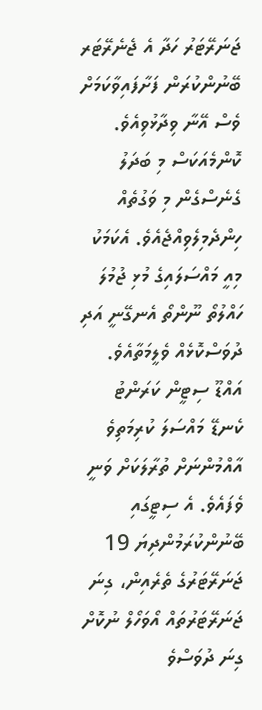ޖަނަރޭޓަރު ހަދާ އެ ޖެނެރޭޓަރ ބޭނުންކުރަން ފަށާފައިވާކަމަށް ވެސް އޭނާ ވިދާޅުވިއެވެ.
ކޮންމެއަކަސް މި ބަދަލު ގެނެސްގެން މި ވަގުތެއް ހިންދެމިލެވިއްޖެއެވެ. އެކަމަކު މިއީ މައްސަލައިގެ މުޅި ޖުމުލަ ހައްލުތޯ ނޫންތޯ އެނގޭނީ އަދި ދުވަސްކޮޅެއް ވެލީމަތާއެވެ. އައްޑޫ ސިޓީން ކަރަންޓު ކެނޑޭ މައްސަލަ ކުރިމަތިވެ އާއްމުންނަށް ތުރާލަކަށް ވަނީ ވެފައެވެ. އެ ސިޓީގައި ބޭނުންކުރަމުންދިޔަ 19 ޖަނަރޭޓަރުގެ ތެރެއިން، ގިނަ ޖަނަރޭޓަރުތައް އޯވަހޯލް ނުކޮށް ގިނަ ދުވަސްވެ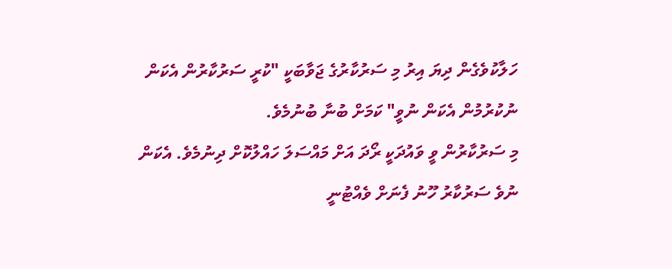ހަލާކުވެގެން ދިޔަ އިރު މި ސަރުކާރުގެ ޖަވާބަކީ "ކުރީ ސަރުކާރުން އެކަން ނުކުރުމުން އެކަން ނުވީ" ކަމަށް ބުނާ ބުނުމެވެ.
މި ސަރުކާރުން ވީ ވައުދަކީ ރޯދަ އަށް މައްސަލަ ހައްލުކޮށް ދިނުމެވެ. އެކަން ނުވެ ސަރުކާރު ހޫނު ފެނަށް ވެއްޓުނީ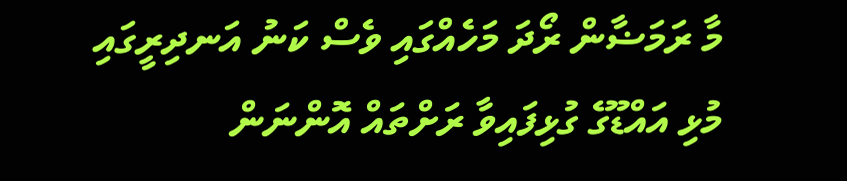މާ ރަމަޟާން ރޯދަ މަހެއްގައި ވެސް ކަނު އަނދިރީގައި މުޅި އައްޑޫގެ ގުޅިފައިވާ ރަށްތައް އޮންނަން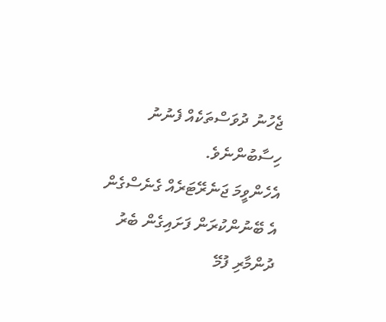ޖެހުނު ދުވަސްތަކެއް ފެނުނު ހިސާބުންނެވެ.
އެހެންވީމަ ޖަނެރޭޓަރެއް ގެނެސްގެން އެ ބޭނުންކުރަން ފަށައިގެން ބެރު ދުންމާރި ފުމޭ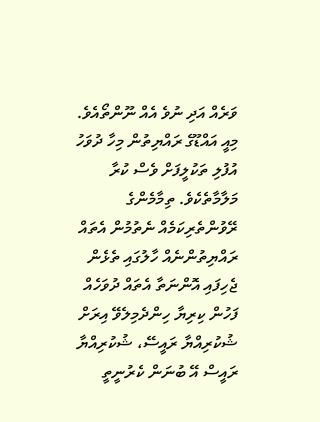ވަރެއް އަދި ނުވެ އެއް ނޫންތޯއެވެ. މިއީ އައްޑޫގެ ރައްޔިތުން މިހާ ދުވަހު އުފުލި ތަކުލީފަށް ވެސް ކުރާ މަލާމާތެކެވެ. ތިމާމެންގެ ރޭވުންތެރިކަމެއް ނެތުމުން އެތައް ރައްޔިތުންނެއް ހާލުގައި ތެޅެން ޖެހިފައި އޮންނަތާ އެތައް ދުވަހެއް ފަހުން ކިރިޔާ ހިންދެމިލެވޭ އިރަށް ޝުކުރިއްޔާ ރައީސޭ، ޝުކުރިއްޔާ ރައީސް އޭ ބުނަން ކެރުނީތީ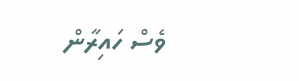ވެސް ހައިރާން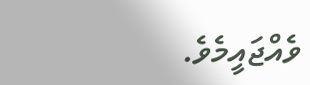ވެއްޖައީމެވެ.